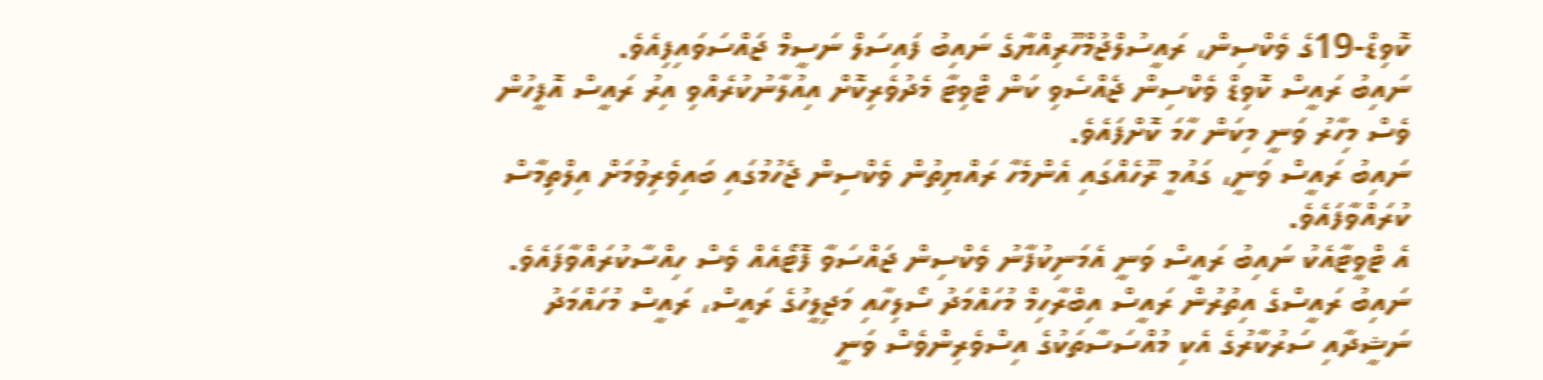ކޮވިޑް-19ގެ ވެކްސިން، ރައީސުލްޖުމްހޫރިއްޔާގެ ނައިބު ފައިސަލް ނަސީމް ޖައްސަވައިފިއެވެ.
ނައިބު ރައީސް ކޮވިޑް ވެކްސިން ޖެއްސެވި ކަން ޓްވިޓާ މެދުވެރިކޮށް އިއުލާނުކުރެއްވި އިރު ރައީސް އޮފީހުން ވެސް މިހާރު ވަނީ މިކަން ހާމަ ކޮށްފައެވެ.
ނައިބު ރައީސް ވަނީ، ގައުމީ ރޫހެއްގައި އެންމެހާ ރައްޔިތުން ވެކްސިން ޖެހުމުގައި ބައިވެރިވުމަށް އިލްތިމާސް ކުރައްވާފައެވެ.
އެ ޓްވީޓާއެކު ނައިބު ރައީސް ވަނީ އެމަނިކުފާނު ވެކްސިން ޖައްސަވާ ފޮޓޯއެއް ވެސް ހިއްސާކުރައްވާފައެވެ.
ނައިބު ރައީސްގެ އިތުރުން ރައީސް އިބްރާހިމް މުހައްމަދު ސޯލިހާއި މަޖިލީހުގެ ރައީސް، ރައީސް މުހައްމަދު ނަޝީދާއި ސަރުކާރުގެ އެކި މުއްސަސާތަކުގެ އިސްވެރިންވެސް ވަނީ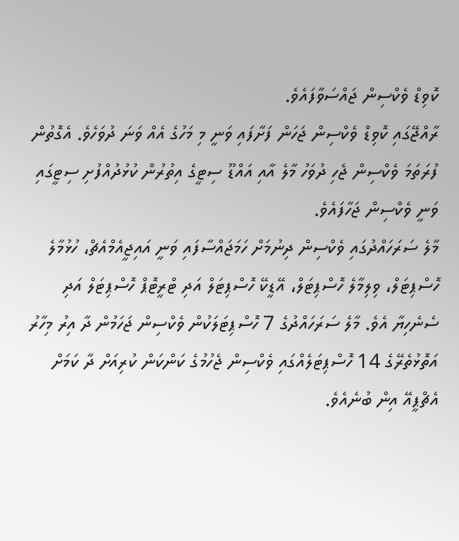ކޮވިޑް ވެކްސިން ޖައްސަވާފައެވެ.
ރާއްޖޭގައި ކޮވިޑް ވެކްސިން ޖަހަން ފަށާފައި ވަނީ މި މަހުގެ އެއް ވަނަ ދުވަހެވެ. އެގޮތުން ފުރަތަމަ ވެކްސިން ޖެހި ދުވަހު މާލެ އާއި އައްޑޫ ސިޓީގެ އިތުރުން ކުޅުދުއްފުށި ސިޓީގައި ވަނީ ވެކްސިން ޖަހާފައެވެ.
މާލެ ސަރަހައްދުގައި ވެކްސިން ދިނުމަށް ހަމަޖައްސާފައި ވަނީ އައިޖީއެމްއެޗް، ހުޅުމާލެ ހޮސްޕިޓަލް، ވިލިމާލެ ހޮސްޕިޓަލް، އޭޑީކޭ ހޮސްޕިޓަލް އަދި ޓްރީޓޮޕް ހޮސްޕިޓަލް އަދި ސެނެހިޔާ އެވެ. މާލެ ސަރަހައްދުގެ 7 ހޮސްޕިޓަލަކުން ވެކްސިން ޖަހަމުން ދާ އިރު މިހާރު އަތޮޅުތެރޭގެ 14 ހޮސްޕިޓަލެއްގައި ވެކްސިން ޖެހުމުގެ ކަންކަން ކުރިއަށް ދާ ކަމަށް އެޗްޕީއޭ އިން ބުނެއެވެ.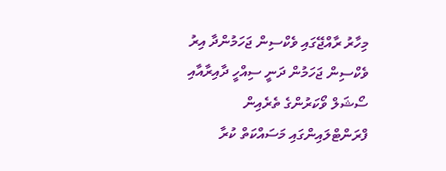މިހާރު ރާއްޖޭގައި ވެކްސިން ޖަހަމުންދާ އިރު ވެކްސިން ޖަހަމުން ދަނީ ސިއްހީ ދާއިރާއާއި ސޯޝަލް ވޯކަރުންގެ ތެރެއިން ފްރަންޓްލައިންގައި މަސައްކަތް ކުރާ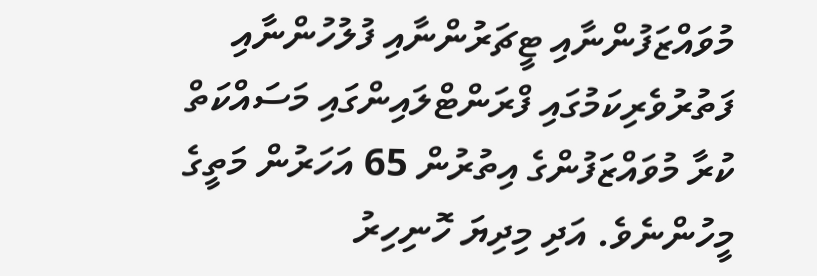މުވައްޒަފުންނާއި ޓީޗަރުންނާއި ފުލުހުންނާއި ފަތުރުވެރިކަމުގައި ފްރަންޓްލައިންގައި މަސައްކަތް ކުރާ މުވައްޒަފުންގެ އިތުރުން 65 އަހަރުން މަތީގެ މީހުންނެވެ. އަދި މިދިޔަ ހޮނިހިރު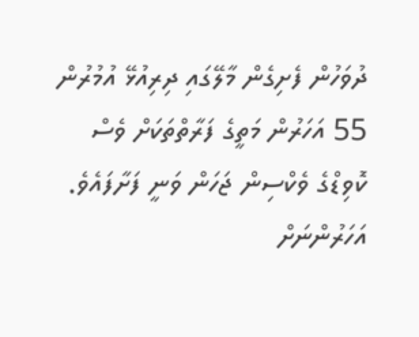ދުވަހުން ފެށިގެން މާލޭގައި ދިރިއުޅޭ އުމުރުން 55 އަހަރުން މަތީގެ ފަރާތްތަކަށް ވެސް ކޮވިޑްގެ ވެކްސިން ޖަހަން ވަނީ ފަށާފައެވެ.
އަހަރުންނަށް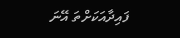ފައިދާއަކަށްތަ އޭނަ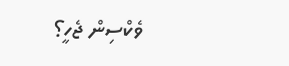ވެކްސިން ޖެހީ؟